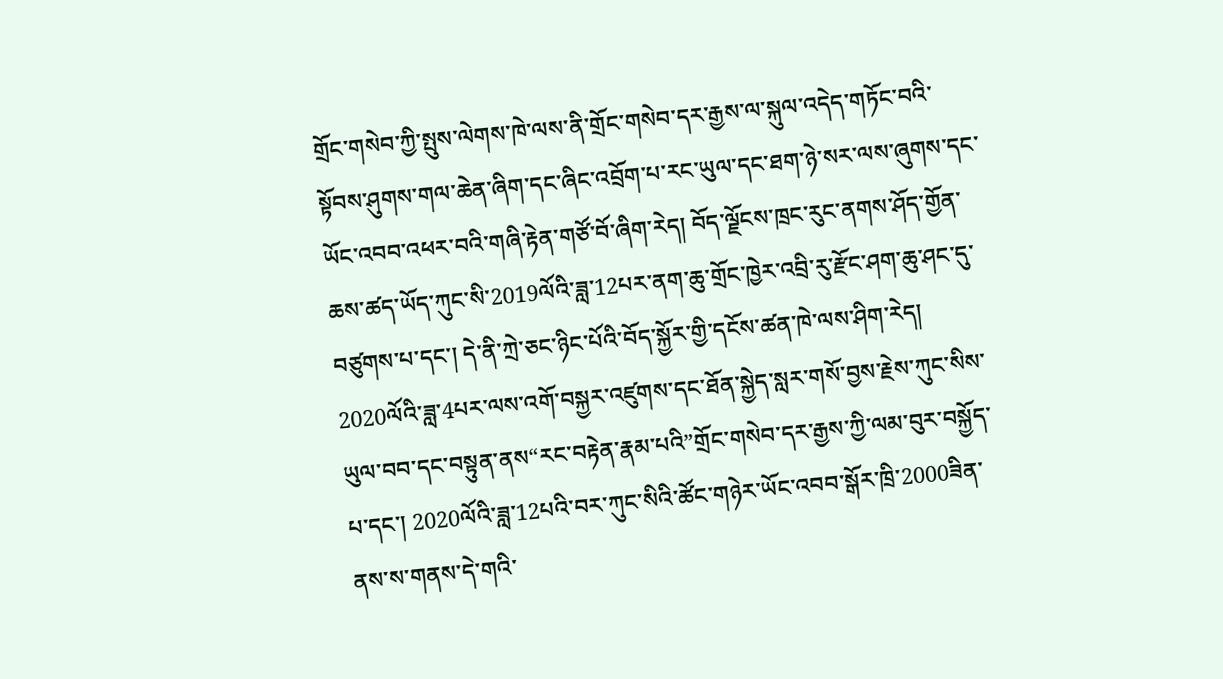གྲོང་གསེབ་ཀྱི་སྤུས་ལེགས་ཁེ་ལས་ནི་གྲོང་གསེབ་དར་རྒྱས་ལ་སྐུལ་འདེད་གཏོང་བའི་སྟོབས་ཤུགས་གལ་ཆེན་ཞིག་དང་ཞིང་འབྲོག་པ་རང་ཡུལ་དང་ཐག་ཉེ་སར་ལས་ཞུགས་དང་ཡོང་འབབ་འཕར་བའི་གཞི་རྟེན་གཙོ་བོ་ཞིག་རེད། བོད་ལྗོངས་ཁྲང་རུང་ནགས་ཤོད་གྱོན་ཆས་ཚད་ཡོད་ཀུང་སི་2019ལོའི་ཟླ་12པར་ནག་ཆུ་གྲོང་ཁྱེར་འབྲི་རུ་རྫོང་ཤག་ཆུ་ཤང་དུ་བཙུགས་པ་དང་། དེ་ནི་ཀྲེ་ཅང་ཉིང་པོའི་བོད་སྐྱོར་གྱི་དངོས་ཚན་ཁེ་ལས་ཤིག་རེད།
2020ལོའི་ཟླ་4པར་ལས་འགོ་བསྐྱར་འཛུགས་དང་ཐོན་སྐྱེད་སླར་གསོ་བྱས་རྗེས་ཀུང་སིས་ཡུལ་བབ་དང་བསྟུན་ནས“རང་བརྟེན་རྣམ་པའི”གྲོང་གསེབ་དར་རྒྱས་ཀྱི་ལམ་བུར་བསྐྱོད་པ་དང་། 2020ལོའི་ཟླ་12པའི་བར་ཀུང་སིའི་ཚོང་གཉེར་ཡོང་འབབ་སྒོར་ཁྲི་2000ཟིན་ནས་ས་གནས་དེ་གའི་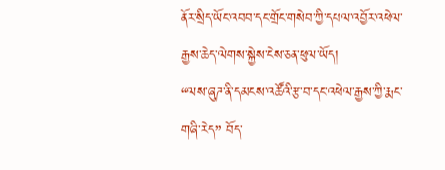ནོར་སྲིད་ཡོང་འབབ་དང་གྲོང་གསེབ་ཀྱི་དཔལ་འབྱོར་འཕེལ་རྒྱས་ཆེད་ལེགས་སྐྱེས་ངེས་ཅན་ཕུལ་ཡོད།
“ལས་ཞུཌ་ནི་དམངས་འཚོའི་རྩ་བ་དང་འཕེལ་རྒྱས་ཀྱི་རྨང་གཞི་རེད” བོད་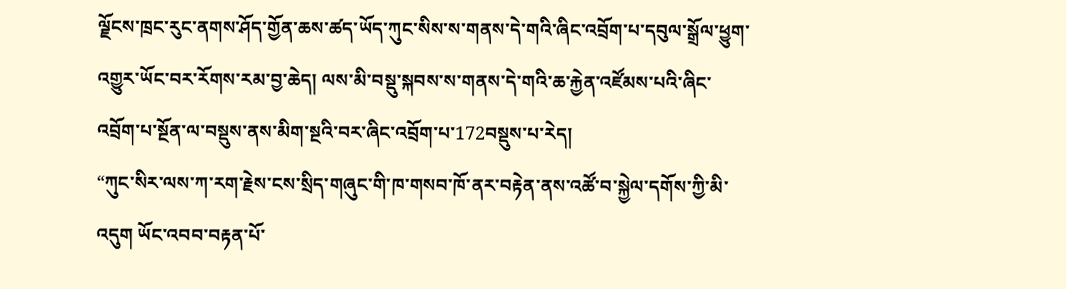ལྗོངས་ཁྲང་རུང་ནགས་ཤོད་གྱོན་ཆས་ཚད་ཡོད་ཀུང་སིས་ས་གནས་དེ་གའི་ཞིང་འབྲོག་པ་དབུལ་སྒྲོལ་ཕྱུག་འགྱུར་ཡོང་བར་རོགས་རམ་བྱ་ཆེད། ལས་མི་བསྡུ་སྐབས་ས་གནས་དེ་གའི་ཆ་རྐྱེན་འཛོམས་པའི་ཞིང་འབྲོག་པ་སྔོན་ལ་བསྡུས་ནས་མིག་སྔའི་བར་ཞིང་འབྲོག་པ་172བསྡུས་པ་རེད།
“ཀུང་སིར་ལས་ཀ་རག་རྗེས་ངས་སྲིད་གཞུང་གི་ཁ་གསབ་ཁོ་ནར་བརྟེན་ནས་འཚོ་བ་སྐྱེལ་དགོས་ཀྱི་མི་འདུག ཡོང་འབབ་བརྟན་པོ་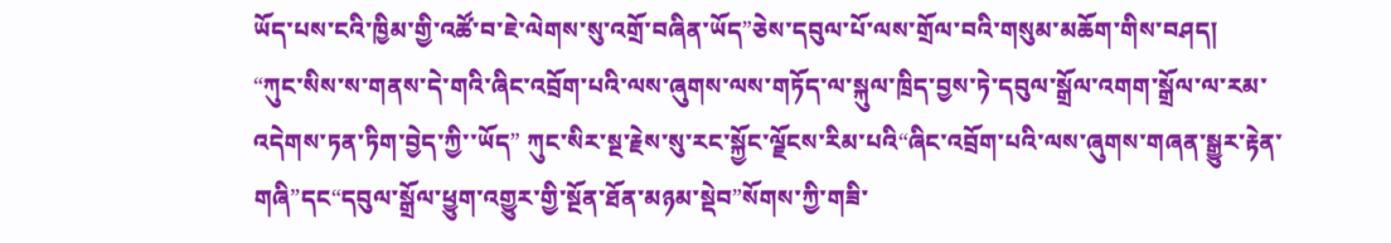ཡོད་པས་ངའི་ཁྱིམ་གྱི་འཚོ་བ་ཇེ་ལེགས་སུ་འགྲོ་བཞིན་ཡོད”ཅེས་དབུལ་པོ་ལས་གྲོལ་བའི་གསུམ་མཆོག་གིས་བཤད།
“ཀུང་སིས་ས་གནས་དེ་གའི་ཞིང་འབྲོག་པའི་ལས་ཞུགས་ལས་གཏོད་ལ་སྐུལ་ཁྲིད་བྱས་ཏེ་དབུལ་སྒྲོལ་འགག་སྒྲོལ་ལ་རམ་འདེགས་ཏན་ཏིག་བྱེད་ཀྱི་་ཡོད” ཀུང་སིར་སྔ་རྗེས་སུ་རང་སྐྱོང་ལྗོངས་རིམ་པའི“ཞིང་འབྲོག་པའི་ལས་ཞུགས་གཞན་སྒྱུར་རྟེན་གཞི”དང“དབུལ་སྒྲོལ་ཕྱུག་འགྱུར་གྱི་སྔོན་ཐོན་མཉམ་སྡེབ”སོགས་ཀྱི་གཟི་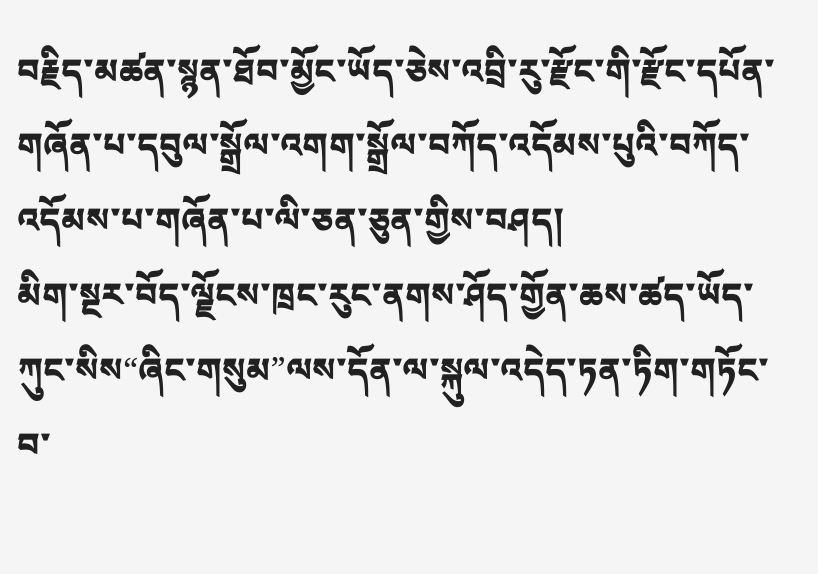བརྗིད་མཚན་སྙན་ཐོབ་མྱོང་ཡོད་ཅེས་འབྲི་རུ་རྫོང་གི་རྫོང་དཔོན་གཞོན་པ་དབུལ་སྒྲོལ་འགག་སྒྲོལ་བཀོད་འདོམས་པུའི་བཀོད་འདོམས་པ་གཞོན་པ་ལི་ཅན་ཅུན་གྱིས་བཤད།
མིག་སྔར་བོད་ལྗོངས་ཁྲང་རུང་ནགས་ཤོད་གྱོན་ཆས་ཚད་ཡོད་ཀུང་སིས“ཞིང་གསུམ”ལས་དོན་ལ་སྐུལ་འདེད་ཏན་ཏིག་གཏོང་བ་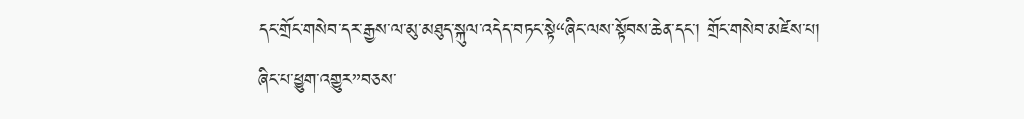དང་གྲོང་གསེབ་དར་རྒྱས་ལ་མུ་མཐུད་སྐུལ་འདེད་བཏང་སྟེ“ཞིང་ལས་སྟོབས་ཆེན་དང་། གྲོང་གསེབ་མཛེས་པ། ཞིང་པ་ཕྱུག་འགྱུར”བཅས་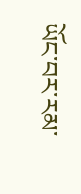ཡོང་བར་རམ་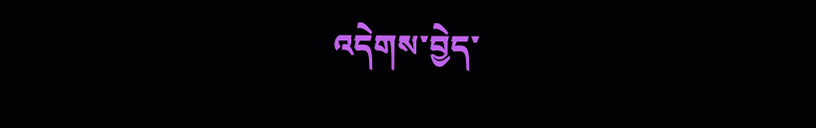འདེགས་བྱེད་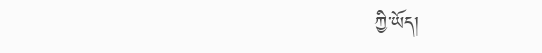ཀྱི་ཡོད།